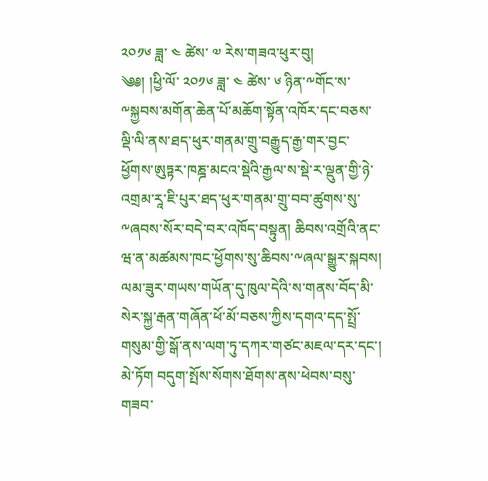༢༠༡༦ ཟླ་ ༤ ཚེས་ ༧ རེས་གཟའ་ཕུར་བུ།
༄༅། །ཕྱི་ལོ་ ༢༠༡༦ ཟླ་ ༤ ཚེས་ ༦ ཉིན་༸གོང་ས་༸སྐྱབས་མགོན་ཆེན་པོ་མཆོག་སྟོན་འཁོར་དང་བཅས་ལྡི་ལི་ནས་ཐད་ཕུར་གནམ་གྲུ་བརྒྱུད་རྒྱ་གར་བྱང་ཕྱོགས་ཨུཏྟར་ཁཎྜ་མངའ་སྡེའི་རྒྱལ་ས་སྡེ་ར་ལྡུན་གྱི་ཉེ་འགྲམ་རཱ་ཇི་པུར་ཐད་ཕུར་གནམ་གྲུ་བབ་ཚུགས་སུ་༸ཞབས་སོར་བདེ་བར་འཁོད་བསྟུན། ཆིབས་འགྲོའི་ནང་ཝ་ན་མཚམས་ཁང་ཕྱོགས་སུ་ཆིབས་༸ཞལ་སྒྱུར་སྐབས། ལམ་ཟུར་གཡས་གཡོན་དུ་ཁུལ་དེའི་ས་གནས་བོད་མི་སེར་སྐྱ་རྒན་གཞོན་ཕོ་མོ་བཅས་ཀྱིས་དགའ་དད་སྤྲོ་གསུམ་གྱི་སྒོ་ནས་ལག་ཏུ་དཀར་གཙང་མཇལ་དར་དང་། མེ་ཏོག བདུག་སྤོས་སོགས་ཐོགས་ནས་ཕེབས་བསུ་གཟབ་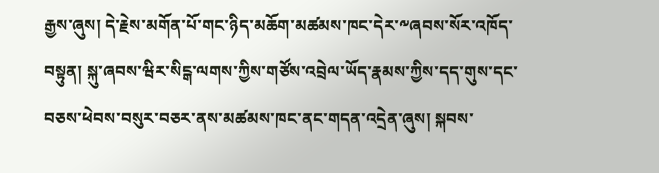རྒྱས་ཞུས། དེ་རྗེས་མགོན་པོ་གང་ཉིད་མཆོག་མཚམས་ཁང་དེར་༸ཞབས་སོར་འཁོད་བསྟུན། སྐུ་ཞབས་ཝིར་སིངྒ་ལགས་ཀྱིས་གཙོས་འབྲེལ་ཡོད་རྣམས་ཀྱིས་དད་གུས་དང་བཅས་ཕེབས་བསུར་བཅར་ནས་མཚམས་ཁང་ནང་གདན་འདྲེན་ཞུས། སྐབས་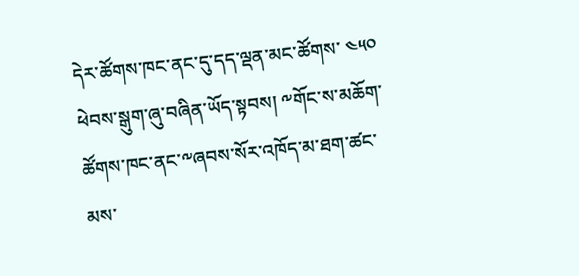དེར་ཚོགས་ཁང་ནང་དུ་དད་ལྡན་མང་ཚོགས་ ༤༥༠ ཕེབས་སྒུག་ཞུ་བཞིན་ཡོད་སྟབས། ༸གོང་ས་མཆོག་ཚོགས་ཁང་ནང་༸ཞབས་སོར་འཁོད་མ་ཐག་ཚང་མས་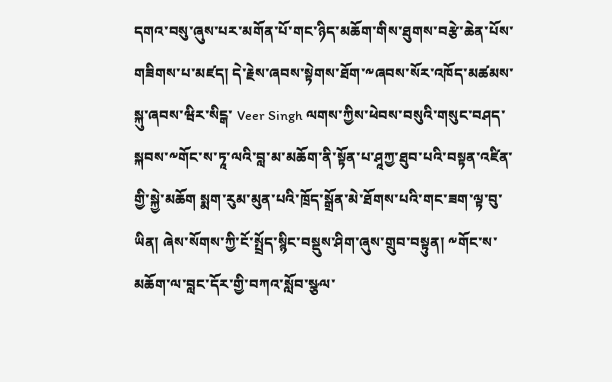དགའ་བསུ་ཞུས་པར་མགོན་པོ་གང་ཉིད་མཆོག་གིས་ཐུགས་བརྩེ་ཆེན་པོས་གཟིགས་པ་མཛད། དེ་རྗེས་ཞབས་སྟེགས་ཐོག་༸ཞབས་སོར་འཁོད་མཚམས་སྐུ་ཞབས་ཝིར་སིངྒ་ Veer Singh ལགས་ཀྱིས་ཕེབས་བསུའི་གསུང་བཤད་སྐབས་༸གོང་ས་ཏཱ་ལའི་བླ་མ་མཆོག་ནི་སྟོན་པ་ཤཱཀྱ་ཐུབ་པའི་བསྟན་འཛིན་གྱི་སྐྱེ་མཆོག སྨག་རུམ་མུན་པའི་ཁྲོད་སྒྲོན་མེ་ཐོགས་པའི་གང་ཟག་ལྟ་བུ་ཡིན། ཞེས་སོགས་ཀྱི་ངོ་སྤྲོད་སྙིང་བསྡུས་ཤིག་ཞུས་གྲུབ་བསྟུན། ༸གོང་ས་མཆོག་ལ་བླང་དོར་གྱི་བཀའ་སློབ་སྩལ་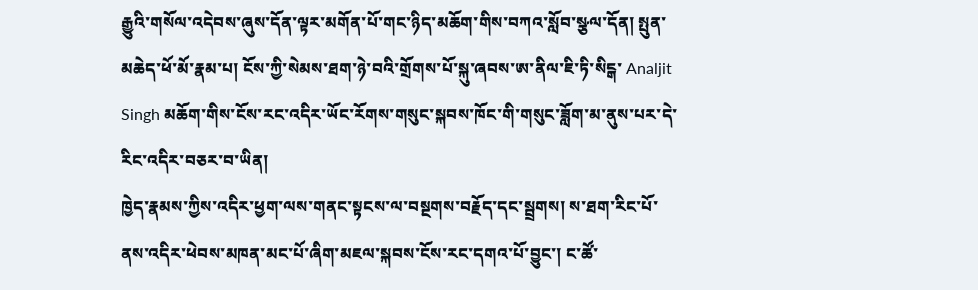རྒྱུའི་གསོལ་འདེབས་ཞུས་དོན་ལྟར་མགོན་པོ་གང་ཉིད་མཆོག་གིས་བཀའ་སློབ་སྩལ་དོན། སྤུན་མཆེད་ཕོ་མོ་རྣམ་པ། ངོས་ཀྱི་སེམས་ཐག་ཉེ་བའི་གྲོགས་པོ་སྐུ་ཞབས་ཨ་ནིལ་ཇི་ཏི་སིངྒ་ Analjit Singh མཆོག་གིས་ངོས་རང་འདིར་ཡོང་རོགས་གསུང་སྐབས་ཁོང་གི་གསུང་ཟློག་མ་ནུས་པར་དེ་རིང་འདིར་བཅར་བ་ཡིན།
ཁྱེད་རྣམས་ཀྱིས་འདིར་ཕྱག་ལས་གནང་སྟངས་ལ་བསྔགས་བརྗོད་དང་སྦྲགས། ས་ཐག་རིང་པོ་ནས་འདིར་ཕེབས་མཁན་མང་པོ་ཞིག་མཇལ་སྐབས་ངོས་རང་དགའ་པོ་བྱུང་། ང་ཚོ་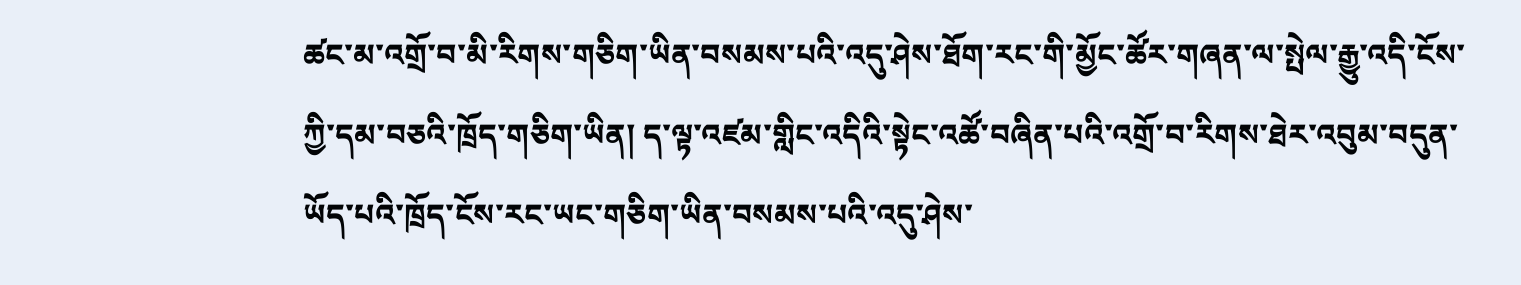ཚང་མ་འགྲོ་བ་མི་རིགས་གཅིག་ཡིན་བསམས་པའི་འདུ་ཤེས་ཐོག་རང་གི་མྱོང་ཚོར་གཞན་ལ་སྤེལ་རྒྱུ་འདི་ངོས་ཀྱི་དམ་བཅའི་ཁྲོད་གཅིག་ཡིན། ད་ལྟ་འཛམ་གླིང་འདིའི་སྟེང་འཚོ་བཞིན་པའི་འགྲོ་བ་རིགས་ཐེར་འབུམ་བདུན་ཡོད་པའི་ཁྲོད་ངོས་རང་ཡང་གཅིག་ཡིན་བསམས་པའི་འདུ་ཤེས་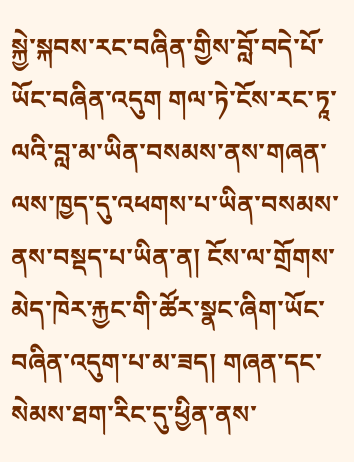སྐྱེ་སྐབས་རང་བཞིན་གྱིས་བློ་བདེ་པོ་ཡོང་བཞིན་འདུག གལ་ཏེ་ངོས་རང་ཏཱ་ལའི་བླ་མ་ཡིན་བསམས་ནས་གཞན་ལས་ཁྱད་དུ་འཕགས་པ་ཡིན་བསམས་ནས་བསྡད་པ་ཡིན་ན། ངོས་ལ་གྲོགས་མེད་ཁེར་རྐྱང་གི་ཚོར་སྣང་ཞིག་ཡོང་བཞིན་འདུག་པ་མ་ཟད། གཞན་དང་སེམས་ཐག་རིང་དུ་ཕྱིན་ནས་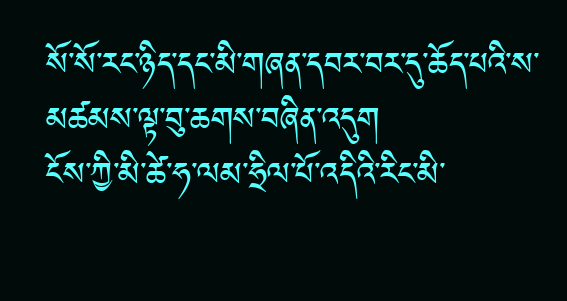སོ་སོ་རང་ཉིད་དང་མི་གཞན་དབར་བར་དུ་ཆོད་པའི་ས་མཚམས་ལྟ་བུ་ཆགས་བཞིན་འདུག
ངོས་ཀྱི་མི་ཚེ་ཧ་ལམ་ཧྲིལ་པོ་འདིའི་རིང་མི་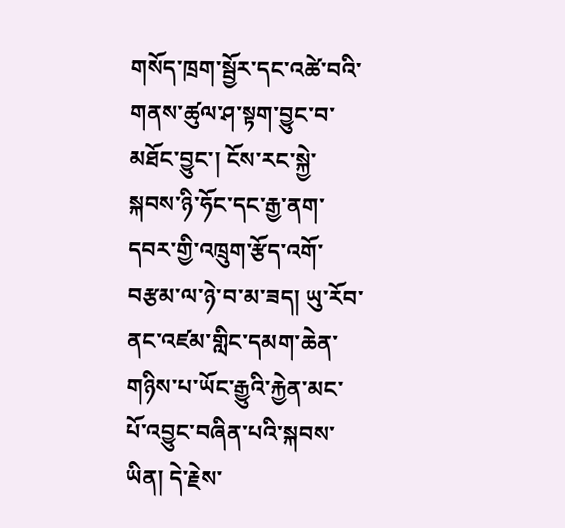གསོད་ཁྲག་སྦྱོར་དང་འཚེ་བའི་གནས་ཚུལ་ཤ་སྟག་བྱུང་བ་མཐོང་བྱུང་། ངོས་རང་སྐྱེ་སྐབས་ཉི་ཧོང་དང་རྒྱ་ནག་དབར་གྱི་འཁྲུག་རྩོད་འགོ་བརྩམ་ལ་ཉེ་བ་མ་ཟད། ཡུ་རོབ་ནང་འཛམ་གླིང་དམག་ཆེན་གཉིས་པ་ཡོང་རྒྱུའི་རྐྱེན་མང་པོ་འབྱུང་བཞིན་པའི་སྐབས་ཡིན། དེ་རྗེས་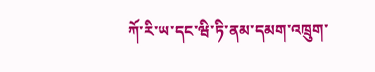ཀོ་རི་ཡ་དང་ཝི་ཏི་ནམ་དམག་འཁྲུག་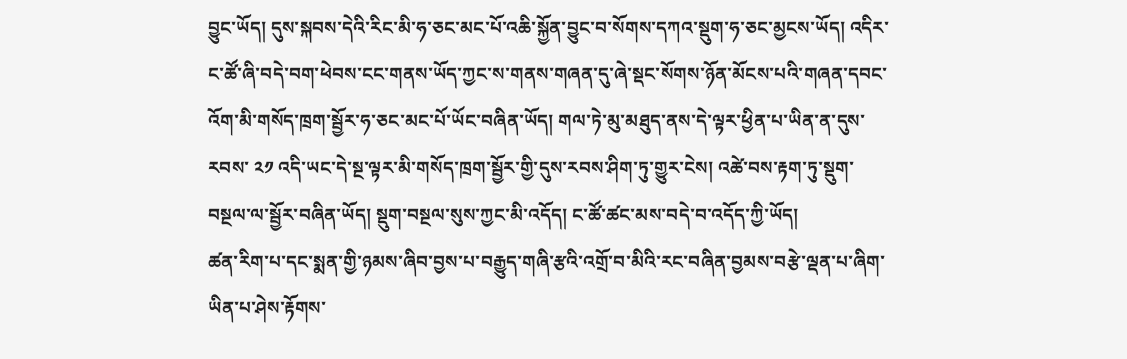བྱུང་ཡོད། དུས་སྐབས་དེའི་རིང་མི་ཧ་ཅང་མང་པོ་འཆི་སྐྱོན་བྱུང་བ་སོགས་དཀའ་སྡུག་ཧ་ཅང་མྱངས་ཡོད། འདིར་ང་ཚོ་ཞི་བདེ་བག་ཕེབས་ངང་གནས་ཡོད་ཀྱང་ས་གནས་གཞན་དུ་ཞེ་སྡང་སོགས་ཉོན་མོངས་པའི་གཞན་དབང་འོག་མི་གསོད་ཁྲག་སྦྱོར་ཧ་ཅང་མང་པོ་ཡོང་བཞིན་ཡོད། གལ་ཏེ་མུ་མཐུད་ནས་དེ་ལྟར་ཕྱིན་པ་ཡིན་ན་དུས་རབས་ ༢༡ འདི་ཡང་དེ་སྔ་ལྟར་མི་གསོད་ཁྲག་སྦྱོར་གྱི་དུས་རབས་ཤིག་ཏུ་གྱུར་ངེས། འཚེ་བས་རྟག་ཏུ་སྡུག་བསྔལ་ལ་སྦྱོར་བཞིན་ཡོད། སྡུག་བསྔལ་སུས་ཀྱང་མི་འདོད། ང་ཚོ་ཚང་མས་བདེ་བ་འདོད་ཀྱི་ཡོད།
ཚན་རིག་པ་དང་སྨན་གྱི་ཉམས་ཞིབ་བྱས་པ་བརྒྱུད་གཞི་རྩའི་འགྲོ་བ་མིའི་རང་བཞིན་བྱམས་བརྩེ་ལྡན་པ་ཞིག་ཡིན་པ་ཤེས་རྟོགས་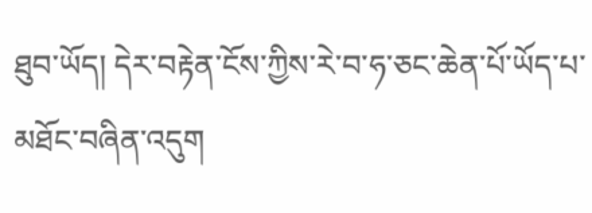ཐུབ་ཡོད། དེར་བརྟེན་ངོས་ཀྱིས་རེ་བ་ཧ་ཅང་ཆེན་པོ་ཡོད་པ་མཐོང་བཞིན་འདུག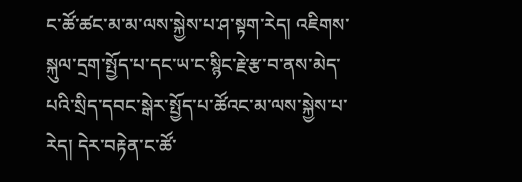ང་ཚོ་ཚང་མ་མ་ལས་སྐྱེས་པ་ཤ་སྟག་རེད། འཇིགས་སྐུལ་དྲག་སྤྱོད་པ་དང་ཡ་ང་སྙིང་རྗེ་རྩ་བ་ནས་མེད་པའི་སྲིད་དབང་སྒེར་སྤྱོད་པ་ཚོའང་མ་ལས་སྐྱེས་པ་རེད། དེར་བརྟེན་ང་ཚོ་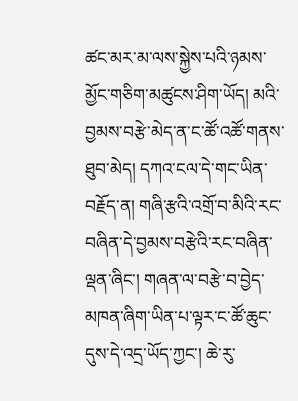ཚང་མར་མ་ལས་སྐྱེས་པའི་ཉམས་མྱོང་གཅིག་མཚུངས་ཤིག་ཡོད། མའི་བྱམས་བརྩེ་མེད་ན་ང་ཚོ་འཚོ་གནས་ཐུབ་མེད། དཀའ་ངལ་དེ་གང་ཡིན་བརྗོད་ན། གཞི་རྩའི་འགྲོ་བ་མིའི་རང་བཞིན་དེ་བྱམས་བརྩེའི་རང་བཞིན་ལྡན་ཞིང་། གཞན་ལ་བརྩེ་བ་བྱེད་མཁན་ཞིག་ཡིན་པ་ལྟར་ང་ཚོ་ཆུང་དུས་དེ་འདྲ་ཡོད་ཀྱང་། ཆེ་རུ་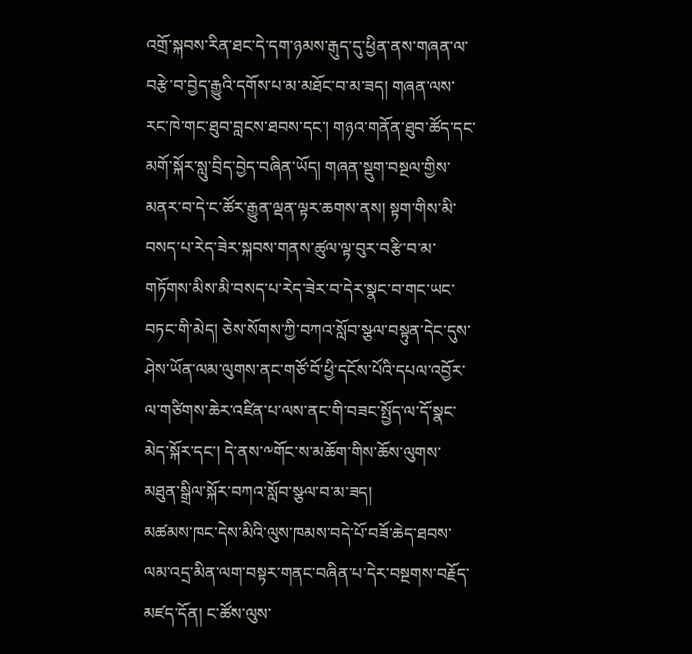འགྲོ་སྐབས་རིན་ཐང་དེ་དག་ཉམས་རྒུད་དུ་ཕྱིན་ནས་གཞན་ལ་བརྩེ་བ་བྱེད་རྒྱུའི་དགོས་པ་མ་མཐོང་བ་མ་ཟད། གཞན་ལས་རང་ཁེ་གང་ཐུབ་བླངས་ཐབས་དང་། གཉའ་གནོན་ཐུབ་ཚོད་དང་མགོ་སྐོར་སླུ་བྲིད་བྱེད་བཞིན་ཡོད། གཞན་སྡུག་བསྔལ་གྱིས་མནར་བ་དེ་ང་ཚོར་རྒྱུན་ལྡན་ལྟར་ཆགས་ནས། སྟག་གིས་མི་བསད་པ་རེད་ཟེར་སྐབས་གནས་ཚུལ་ལྟ་བུར་བརྩི་བ་མ་གཏོགས་མིས་མི་བསད་པ་རེད་ཟེར་བ་དེར་སྣང་བ་གང་ཡང་བཏང་གི་མེད། ཅེས་སོགས་ཀྱི་བཀའ་སློབ་སྩལ་བསྟུན་དེང་དུས་ཤེས་ཡོན་ལམ་ལུགས་ནང་གཙོ་བོ་ཕྱི་དངོས་པོའི་དཔལ་འབྱོར་ལ་གཙིགས་ཆེར་འཛིན་པ་ལས་ནང་གི་བཟང་སྤྱོད་ལ་དོ་སྣང་མེད་སྐོར་དང་། དེ་ནས་༸གོང་ས་མཆོག་གིས་ཆོས་ལུགས་མཐུན་སྒྲིལ་སྐོར་བཀའ་སློབ་སྩལ་བ་མ་ཟད།
མཚམས་ཁང་དེས་མིའི་ལུས་ཁམས་བདེ་པོ་བཟོ་ཆེད་ཐབས་ལམ་འདྲ་མིན་ལག་བསྟར་གནང་བཞིན་པ་དེར་བསྔགས་བརྗོད་མཛད་དོན། ང་ཚོས་ལུས་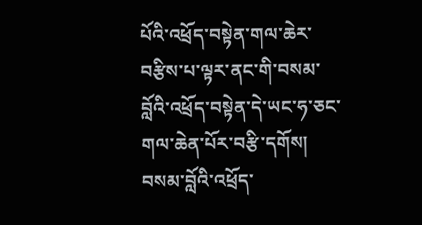པོའི་འཕྲོད་བསྟེན་གལ་ཆེར་བརྩིས་པ་ལྟར་ནང་གི་བསམ་བློའི་འཕྲོད་བསྟེན་དེ་ཡང་ཧ་ཅང་གལ་ཆེན་པོར་བརྩི་དགོས། བསམ་བློའི་འཕྲོད་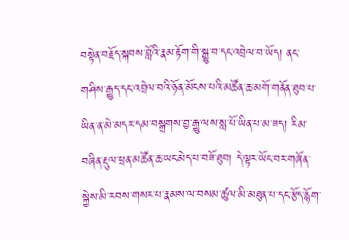བསྟེན་བརྗོད་སྐབས་བློའི་རྣམ་རྟོག་གི་སྒྱུ་བ་དང་འབྲེལ་བ་ཡོད། ནང་གཤིས་རྒྱུད་དང་འབྲེལ་བའི་ཉོན་མོངས་པའི་མཚོན་ཆ་མགོ་གནོན་ཐུབ་པ་ཡིན་ན་མེ་མདར་དམ་བསྒྲགས་བྱ་རྒྱུ་ལས་སླ་པོ་ཡིན་པ་མ་ཟད། རིམ་བཞིན་རྡུལ་ཕྲན་མཚོན་ཆ་ཡང་མེད་པ་བཟོ་ཐུབ། དེ་ལྟར་ཡོང་བར་གཞོན་སྐྱེས་མི་རབས་གསར་པ་རྣམས་ལ་བསམ་ཚུལ་མི་མཐུན་པ་དང་རྩོད་རྙོག་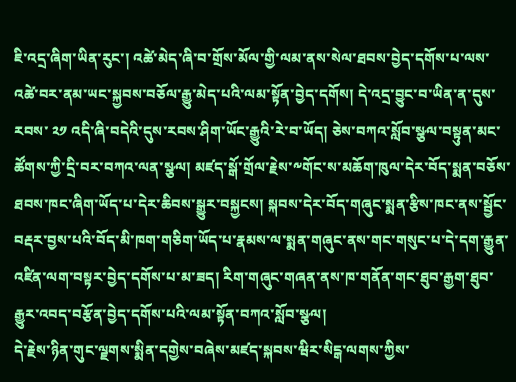ཇི་འདྲ་ཞིག་ཡིན་རུང་། འཚེ་མེད་ཞི་བ་གྲོས་མོལ་གྱི་ལམ་ནས་སེལ་ཐབས་བྱེད་དགོས་པ་ལས་འཚེ་བར་ནམ་ཡང་སྐྱབས་བཅོལ་རྒྱུ་མེད་པའི་ལམ་སྟོན་བྱེད་དགོས། དེ་འདྲ་བྱུང་བ་ཡིན་ན་དུས་རབས་ ༢༡ འདི་ཞི་བདེའི་དུས་རབས་ཤིག་ཡོང་རྒྱུའི་རེ་བ་ཡོད། ཅེས་བཀའ་སློབ་སྩལ་བསྟུན་མང་ཚོགས་ཀྱི་དྲི་བར་བཀའ་ལན་སྩལ། མཛད་སྒོ་གྲོལ་རྗེས་༸གོང་ས་མཆོག་ཁུལ་དེར་བོད་སྨན་བཅོས་ཐབས་ཁང་ཞིག་ཡོད་པ་དེར་ཆིབས་སྒྱུར་བསྐྱངས། སྐབས་དེར་བོད་གཞུང་སྨན་རྩིས་ཁང་ནས་སྦྱོང་བརྡར་བྱས་པའི་བོད་མི་ཁག་གཅིག་ཡོད་པ་རྣམས་ལ་སྨན་གཞུང་ནས་གང་གསུང་པ་དེ་དག་རྒྱུན་འཛིན་ལག་བསྟར་བྱེད་དགོས་པ་མ་ཟད། རིག་གཞུང་གཞན་ནས་ཁ་གནོན་གང་ཐུབ་རྒྱག་ཐུབ་རྒྱུར་འབད་བརྩོན་བྱེད་དགོས་པའི་ལམ་སྟོན་བཀའ་སློབ་སྩལ།
དེ་རྗེས་ཉིན་གུང་ལྗགས་སྨིན་དགྱེས་བཞེས་མཛད་སྐབས་ཝིར་སིངྒ་ལགས་ཀྱིས་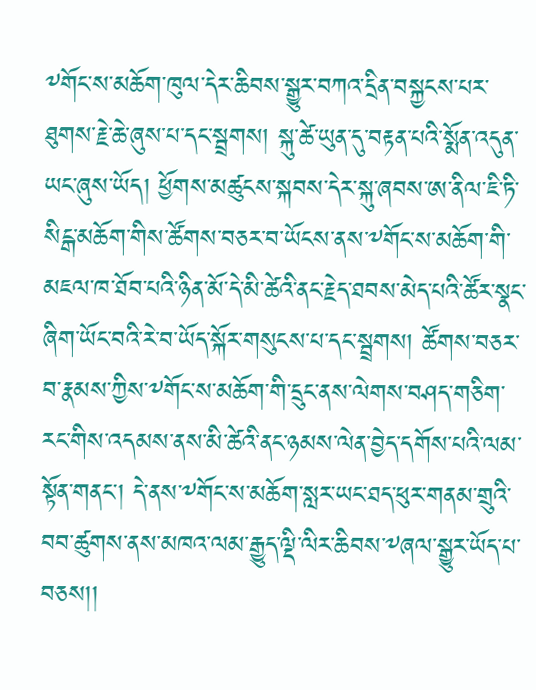༸གོང་ས་མཆོག་ཁུལ་དེར་ཆིབས་སྒྱུར་བཀའ་དྲིན་བསྐྱངས་པར་ཐུགས་རྗེ་ཆེ་ཞུས་པ་དང་སྦྲགས། སྐུ་ཚེ་ཡུན་དུ་བརྟན་པའི་སྨོན་འདུན་ཡང་ཞུས་ཡོད། ཕྱོགས་མཚུངས་སྐབས་དེར་སྐུ་ཞབས་ཨ་ནིལ་ཇི་ཏི་སིངྒ་མཆོག་གིས་ཚོགས་བཅར་བ་ཡོངས་ནས་༸གོང་ས་མཆོག་གི་མཇལ་ཁ་ཐོབ་པའི་ཉིན་མོ་དེ་མི་ཚེའི་ནང་རྗེད་ཐབས་མེད་པའི་ཚོར་སྣང་ཞིག་ཡོང་བའི་རེ་བ་ཡོད་སྐོར་གསུངས་པ་དང་སྦྲགས། ཚོགས་བཅར་བ་རྣམས་ཀྱིས་༸གོང་ས་མཆོག་གི་དྲུང་ནས་ལེགས་བཤད་གཅིག་རང་གིས་འདམས་ནས་མི་ཚེའི་ནང་ཉམས་ལེན་བྱེད་དགོས་པའི་ལམ་སྟོན་གནང་། དེ་ནས་༸གོང་ས་མཆོག་སླར་ཡང་ཐད་ཕུར་གནམ་གྲུའི་བབ་ཚུགས་ནས་མཁའ་ལམ་རྒྱུད་ལྡི་ལིར་ཆིབས་༸ཞལ་སྒྱུར་ཡོད་པ་བཅས།།